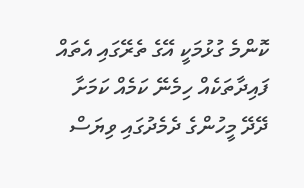ކޮންމެ ގުޅުމަކީ އޭގެ ތެރޭގައި އެތައް ފައިދާތަކެއް ހިމެނޭ ކަމެއް ކަމަށާ ދޭދޭ މީހުންގެ ދެމެދުގައި ވިޔަސް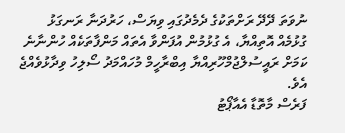ނުވަތަ ދޭދޭ ރަށްތަކުގެ ދެމެދުގައި ވިޔަސް، ހަރުދަނާ ރަނގަޅު ގުޅުމެއް އޮތިއްޔާ، އެ ގުޅުމުން އުފަންވާ އެތައް މަންފާތަކެއް ހުންނާނެ ކަމަށް ރައީސުލްޖުމްހޫރިއްޔާ އިބްރާހީމް މުހައްމަދު ސޯލިހު ވިދާޅުވެއްޖެ އެވެ.
ފަރެސް މާތޮޑާ އެއާޕޯޓު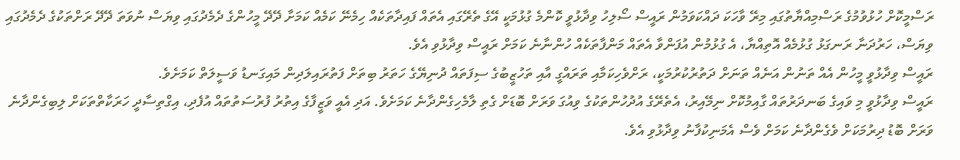ރަސްމީކޮށް ހުޅުވުމުގެ ރަސްމިއްޔާތުގައި މިރޭ ވާހަކަ ދައްކަވަމުން ރައީސް ސޯލިހު ވިދާޅުވީ ކޮންމެ ގުޅުމަކީ އޭގެ ތެރޭގައި އެތައް ފައިދާތަކެއް ހިމެނޭ ކަމެއް ކަމަށާ ދޭދޭ މީހުންގެ ދެމެދުގައި ވިޔަސް ނުވަތަ ދޭދޭ ރަށްތަކުގެ ދެމެދުގައި ވިޔަސް، ހަރުދަނާ ރަނގަޅު ގުޅުމެއް އޮތިއްޔާ، އެ ގުޅުމުން އުފަންވާ އެތައް މަންފާތަކެއް ހުންނާނެ ކަމަށް ރައީސް ވިދާޅުވި އެވެ.
ރައީސް ވިދާޅުވީ މީހުން އެއް ތަނުން އަނެއް ތަނަށް ދަތުރުކުރުމަކީ، ރަށްވެހިކަމާއި ތަރައްގީ އާއި ތަހުޒީބުގެ ސިފަތައް ދުނިޔޭގެ ހަތަރު ބިތަށް ފަތުރައިލަދިން މައިގަނޑު ވަސީލަތް ކަމަށެވެ.
ރައީސް ވިދާޅުވީ މި ވައިގެ ބަނދަރުތައް ގާއިމުކޮށް ނިމޭއިރު، އެތެރޭގެ އުދުހުންތަކުގެ ވިއުގަ ވަރަށް ބޮޑަށް ގެތި ލާމެހިގެންދާނެ ކަމަށެވެ. އަދި އެއީ ވަޒީފާގެ އިތުރު ފުރުސަތުތައް އުފެދި، އިގްތިސާދީ ހަރަކާތްތަކަށް ލިބިގެންދާނެ ވަރަށް ބޮޑު ދިރުމަކަށް ވެގެންދާނެ ކަމަށް ވެސް އެމަނިކުފާނު ވިދާޅުވި އެވެ.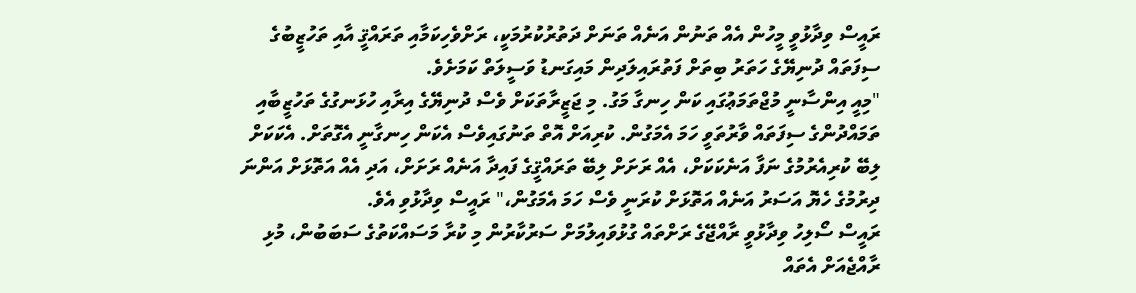ރައީސް ވިދާޅުވީ މީހުން އެއް ތަނުން އަނެއް ތަނަށް ދަތުރުކުރުމަކީ، ރަށްވެހިކަމާއި ތަރައްޤީ އާއި ތަހުޒީބުގެ ސިފަތައް ދުނިޔޭގެ ހަތަރު ބިތަށް ފަތުރައިލަދިން މައިގަނޑު ވަސީލަތް ކަމަށެވެ.
"މިއީ އިންސާނީ މުޖްތަމަޢުގައި ކަން ހިނގާ މަގު. މި ޖަޒީރާތަކަށް ވެސް ދުނިޔޭގެ އިރާއި ހުޅަނގުގެ ތަހުޒީބާއި ތަމައްދުންގެ ސިފަތައް ވާރުތަވީ ހަމަ އެމަގުން. ކުރިއަށް އޮތް ތަނުގައިވެސް އެކަން ހިނގާނީ އެގޮތަށް. އެކަކަށް ލިބޭ ކުރިއެރުމުގެ ނަފާ އަނެކަކަށް، އެއް ރަށަށް ލިބޭ ތަރައްޤީގެ ފައިދާ އަނެއް ރަށަށް، އަދި އެއް އަތޮޅަށް އަންނަ ދިރުމުގެ ހެޔޮ އަސަރު އަނެއް އަތޮޅަށް ކުރަނީ ވެސް ހަމަ އެމަގުން،" ރައީސް ވިދާޅުވި އެވެ.
ރައީސް ސޯލިހު ވިދާޅުވީ ރާއްޖޭގެ ރަށްތައް ގުޅުވައިލުމަށް ސަރުކާރުން މި ކުރާ މަސައްކަތުގެ ސަބަބުން، މުޅި ރާއްޖެއަށް އެތައް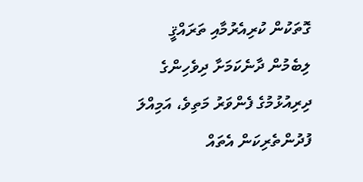ގޮތަކުން ކުރިއެރުމާއި ތަރައްޤީ ލިބެމުން ދާނެކަމަށާ ދިވެހިންގެ ދިރިއުޅުމުގެ ފެންވަރު މަތިވެ، އަމިއްލަ ފުދުންތެރިކަން އެތައް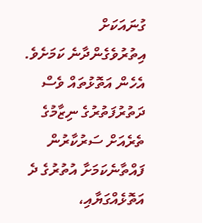ގުނައަކަށް އިތުރުވެގެންދާނެ ކަމަށެވެ.
އެހެން އަތޮޅުތައް ވެސް ދަތުރުފަތުރުގެ ނިޒާމުގެ ތެރެއަށް ސަރުކާރުން ފައްތާނެކަމަށާ އުތުރުގެ ދެ އަތޮޅެއްގަޔާއި،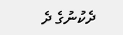ދެކުނުގެ ދެ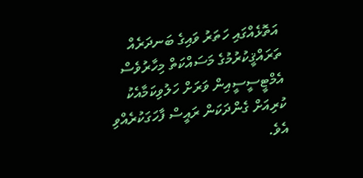އަތޮޅެއްގައި ހަތަރު ވައިގެ ބަނދަރެއް ތަރައްޤީކުރުމުގެ މަސައްކަތް މިހާރުވެސް އެމްޓީސީސީއިން ވަރަށް ހަލުވިކަމާއެކު ކުރިއަށް ގެންދަކަން ރައީސް ފާހަގަކުރެއްވި އެވެ.